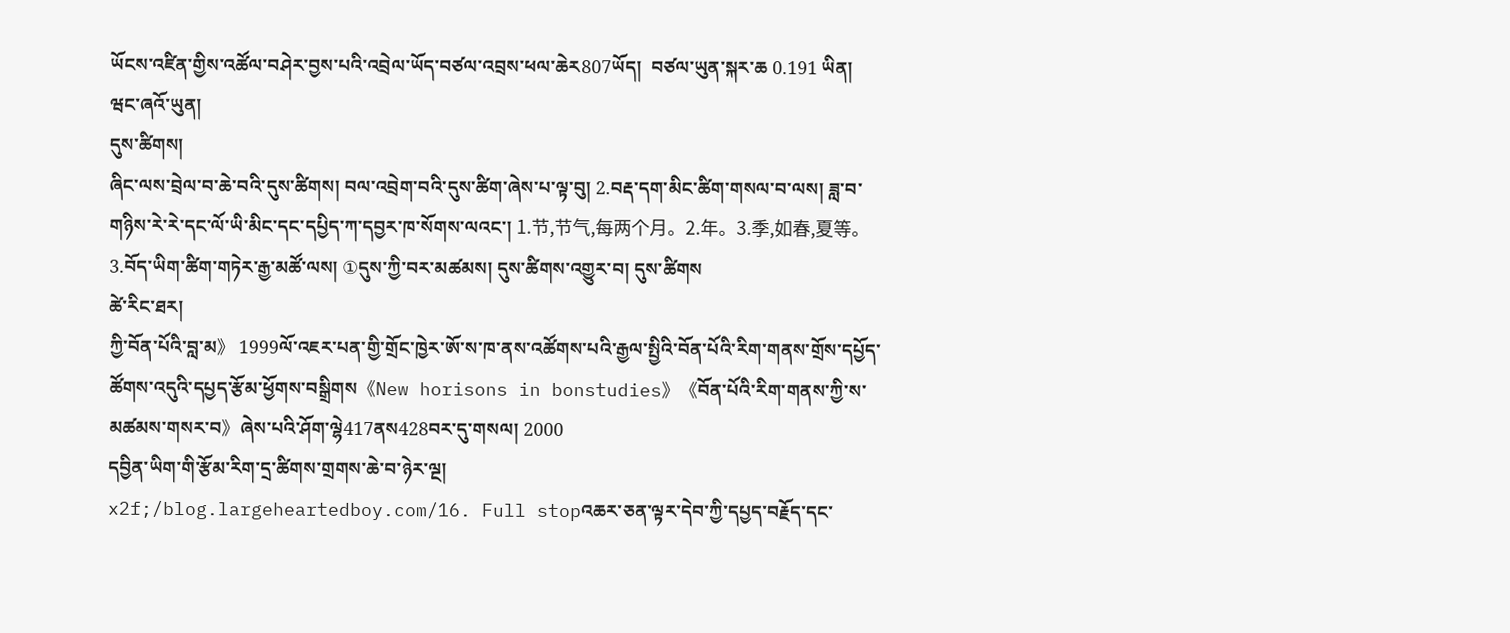ཡོངས་འཛིན་གྱིས་འཚོལ་བཤེར་བྱས་པའི་འབྲེལ་ཡོད་བཙལ་འབྲས་ཕལ་ཆེར807ཡོད།  བཙལ་ཡུན་སྐར་ཆ 0.191 ཡིན།
ཝང་ཞའོ་ཡུན།
དུས་ཚིགས།
ཞིང་ལས་བྲེལ་བ་ཆེ་བའི་དུས་ཚིགས། བལ་འབྲེག་བའི་དུས་ཚིག་ཞེས་པ་ལྟ་བུ། 2.བརྡ་དག་མིང་ཚིག་གསལ་བ་ལས། ཟླ་བ་གཉིས་རེ་རེ་དང་ལོ་ཡི་མིང་དང་དཔྱིད་ཀ་དབྱར་ཁ་སོགས་ལའང་། 1.节,节气,每两个月。2.年。3.季,如春,夏等。 3.བོད་ཡིག་ཚིག་གཏེར་རྒྱ་མཚོ་ལས། ①དུས་ཀྱི་བར་མཚམས། དུས་ཚིགས་འགྱུར་བ། དུས་ཚིགས
ཚེ་རིང་ཐར།
ཀྱི་བོན་པོའི་བླ་མ》 1999ལོ་འཇར་པན་གྱི་གྲོང་ཁྱེར་ཨོ་ས་ཁ་ནས་འཚོགས་པའི་རྒྱལ་སྤྱིའི་བོན་པོའི་རིག་གནས་གྲོས་དཔྱོད་ཚོགས་འདུའི་དཔྱད་རྩོམ་ཕྱོགས་བསྒྲིགས《New horisons in bonstudies》《བོན་པོའི་རིག་གནས་ཀྱི་ས་མཚམས་གསར་བ》ཞེས་པའི་ཤོག་ལྷེ417ནས428བར་དུ་གསལ། 2000
དབྱིན་ཡིག་གི་རྩོམ་རིག་དྲ་ཚིགས་གྲགས་ཆེ་བ་ཉེར་ལྔ།
x2f;/blog.largeheartedboy.com/16. Full stopའཆར་ཅན་ལྟར་དེབ་ཀྱི་དཔྱད་བརྗོད་དང་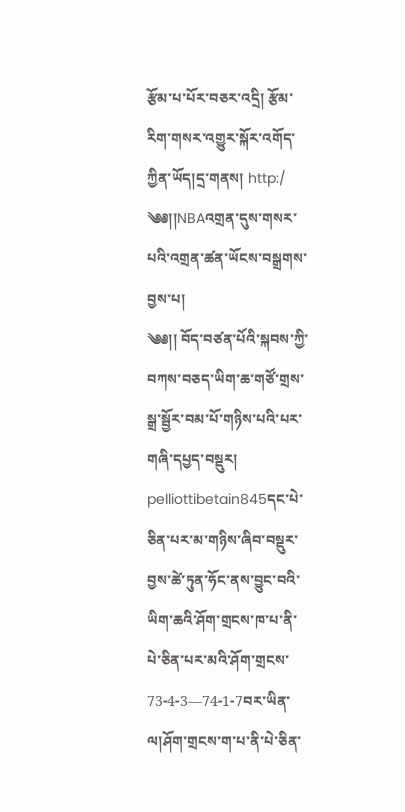རྩོམ་པ་པོར་བཅར་འདྲི། རྩོམ་རིག་གསར་འགྱུར་སྐོར་འགོད་ཀྱིན་ཡོད།དྲ་གནས། http:/
༄༅།།NBAའགྲན་དུས་གསར་པའི་འགྲན་ཚན་ཡོངས་བསྒྲགས་བྱས་པ།
༄༅།། བོད་བཙན་པོའི་སྐབས་ཀྱི་བཀས་བཅད་ཡིག་ཆ་གཙོ་གྲས་སྒྲ་སྦྱོར་བམ་པོ་གཉིས་པའི་པར་གཞི་དཔྱད་བསྡུར།
pelliottibetain845དང་པེ་ཅིན་པར་མ་གཉིས་ཞིབ་བསྡུར་བྱས་ཚེ་ཏུན་ཧོང་ནས་བྱུང་བའི་ཡིག་ཆའི་ཤོག་གྲངས་ཁ་པ་ནི་པེ་ཅིན་པར་མའི་ཤོག་གྲངས་73-4-3—74-1-7བར་ཡིན་ལ།ཤོག་གྲངས་ག་པ་ནི་པེ་ཅིན་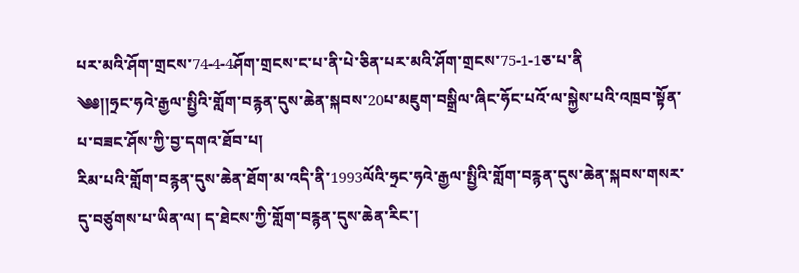པར་མའི་ཤོག་གྲངས་74-4-4ཤོག་གྲངས་ང་པ་ནི་པེ་ཅིན་པར་མའི་ཤོག་གྲངས་75-1-1ཅ་པ་ནི
༄༅།།ཧྲང་ཧའེ་རྒྱལ་སྤྱིའི་གློག་བརྙན་དུས་ཆེན་སྐབས་20པ་མཇུག་བསྒྲིལ་ཞིང་ཧོང་པའོ་ལ་སྐྱེས་པའི་འཁྲབ་སྟོན་པ་བཟང་ཤོས་ཀྱི་བྱ་དགའ་ཐོབ་པ།
རིམ་པའི་གློག་བརྙན་དུས་ཆེན་ཐོག་མ་འདི་ནི་1993ལོའི་ཧྲང་ཧའེ་རྒྱལ་སྤྱིའི་གློག་བརྙན་དུས་ཆེན་སྐབས་གསར་དུ་བཙུགས་པ་ཡིན་ལ། ད་ཐེངས་ཀྱི་གློག་བརྙན་དུས་ཆེན་རིང་།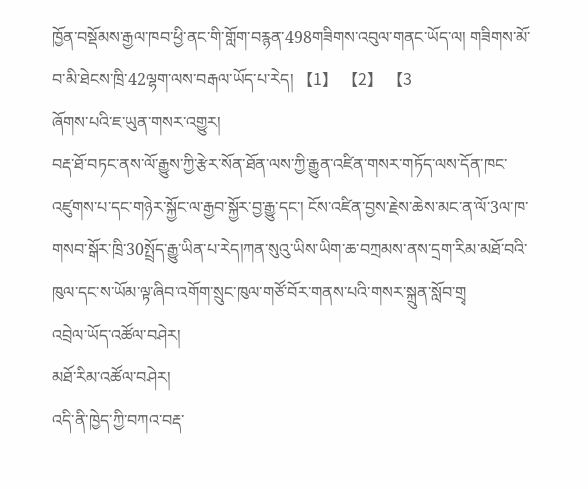ཁྱོན་བསྡོམས་རྒྱལ་ཁབ་ཕྱི་ནང་གི་གློག་བརྙན་498གཟིགས་འབུལ་གནང་ཡོད་ལ། གཟིགས་མོ་བ་མི་ཐེངས་ཁྲི་42ལྷག་ལས་བརྒལ་ཡོད་པ་རེད། 【1】 【2】 【3
ཞོགས་པའི་ཇ་ཡུན་གསར་འགྱུར།
བརྡ་ཐོ་བཏང་ནས་ལོ་རྒྱུས་ཀྱི་རྩེར་སོན་ཐོན་ལས་ཀྱི་རྒྱུན་འཛིན་གསར་གཏོད་ལས་དོན་ཁང་འཛུགས་པ་དང་གཉེར་སྐྱོང་ལ་རྒྱབ་སྐྱོར་བྱ་རྒྱུ་དང་། ངོས་འཛིན་བྱས་རྗེས་ཆེས་མང་ན་ལོ་3ལ་ཁ་གསབ་སྒོར་ཁྲི་30སྤྲོད་རྒྱུ་ཡིན་པ་རེད།ཀན་སུའུ་ཡིས་ཡིག་ཆ་བཀྲམས་ནས་དྲག་རིམ་མཐོ་བའི་ཁུལ་དང་ས་ཡོམ་ལྟ་ཞིབ་འགོག་སྲུང་ཁུལ་གཙོ་བོར་གནས་པའི་གསར་སྐྲུན་སློབ་གྲྭ
འབྲེལ་ཡོད་འཚོལ་བཤེར།
མཐོ་རིམ་འཚོལ་བཤེར།
འདི་ནི་ཁྱེད་ཀྱི་བཀའ་བརྡ་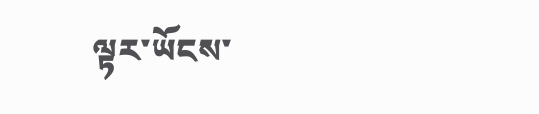ལྟར་ཡོངས་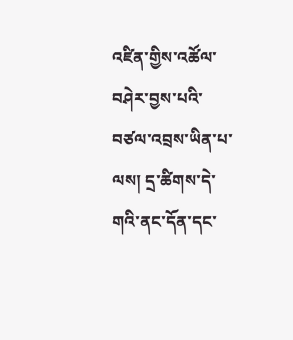འཛིན་གྱིས་འཚོལ་བཤེར་བྱས་པའི་བཙལ་འབྲས་ཡིན་པ་ལས། དྲ་ཚིགས་དེ་གའི་ནང་དོན་དང་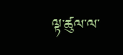ལྟ་ཚུལ་ལ་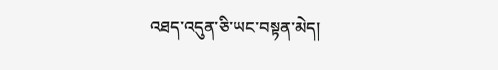འཐད་འདུན་ཅི་ཡང་བསྟན་མེད།